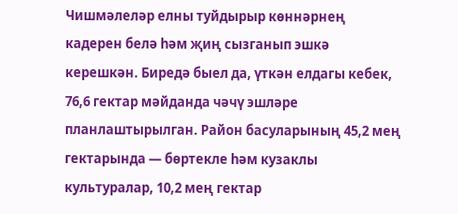Чишмәлеләр елны туйдырыр көннәрнең кадерен белә һәм җиң сызганып эшкә керешкән. Биредә быел да, үткән елдагы кебек, 76,6 гектар мәйданда чәчү эшләре планлаштырылган. Район басуларының 45,2 мең гектарында — бөртекле һәм кузаклы культуралар, 10,2 мең гектар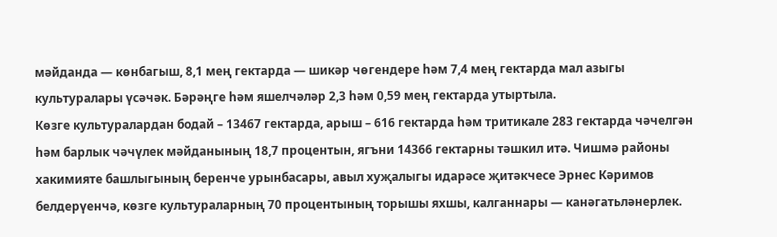мәйданда — көнбагыш, 8,1 мең гектарда — шикәр чөгендере һәм 7,4 мең гектарда мал азыгы культуралары үсәчәк. Бәрәңге һәм яшелчәләр 2,3 һәм 0,59 мең гектарда утыртыла.
Көзге культуралардан бодай – 13467 гектарда, арыш – 616 гектарда һәм тритикале 283 гектарда чәчелгән һәм барлык чәчүлек мәйданының 18,7 процентын, ягъни 14366 гектарны тәшкил итә. Чишмә районы хакимияте башлыгының беренче урынбасары, авыл хуҗалыгы идарәсе җитәкчесе Эрнес Кәримов белдерүенчә, көзге культураларның 70 процентының торышы яхшы, калганнары — канәгатьләнерлек.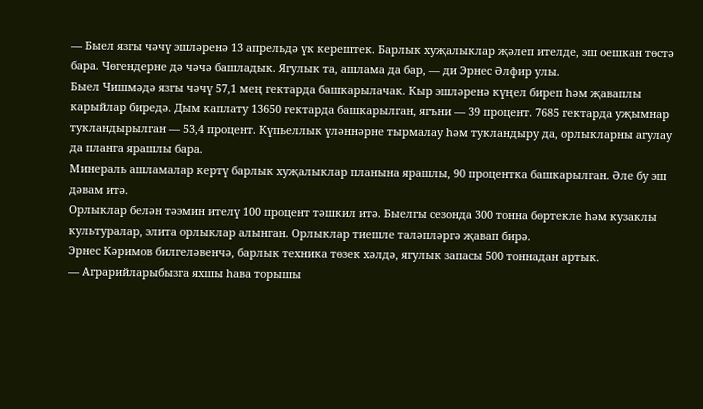— Быел язгы чәчү эшләренә 13 апрельдә үк керештек. Барлык хуҗалыклар җәлеп ителде, эш оешкан төстә бара. Чөгендерне дә чәчә башладык. Ягулык та, ашлама да бар, — ди Эрнес Әлфир улы.
Быел Чишмәдә язгы чәчү 57,1 мең гектарда башкарылачак. Кыр эшләренә күңел биреп һәм җаваплы карыйлар биредә. Дым каплату 13650 гектарда башкарылган, ягъни — 39 процент. 7685 гектарда уҗымнар тукландырылган — 53,4 процент. Күпьеллык үләннәрне тырмалау һәм тукландыру да, орлыкларны агулау да планга ярашлы бара.
Минераль ашламалар кертү барлык хуҗалыклар планына ярашлы, 90 процентка башкарылган. Әле бу эш дәвам итә.
Орлыклар белән тәэмин ителү 100 процент тәшкил итә. Быелгы сезонда 300 тонна бөртекле һәм кузаклы культуралар, элита орлыклар алынган. Орлыклар тиешле таләпләргә җавап бирә.
Эрнес Кәримов билгеләвенчә, барлык техника төзек хәлдә, ягулык запасы 500 тоннадан артык.
— Аграрийларыбызга яхшы һава торышы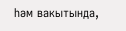һәм вакытында,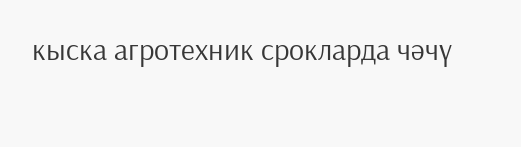кыска агротехник срокларда чәчү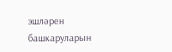эшләрен башкаруларын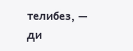телибез, — ди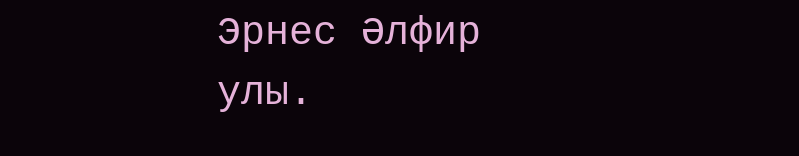Эрнес Әлфир улы.